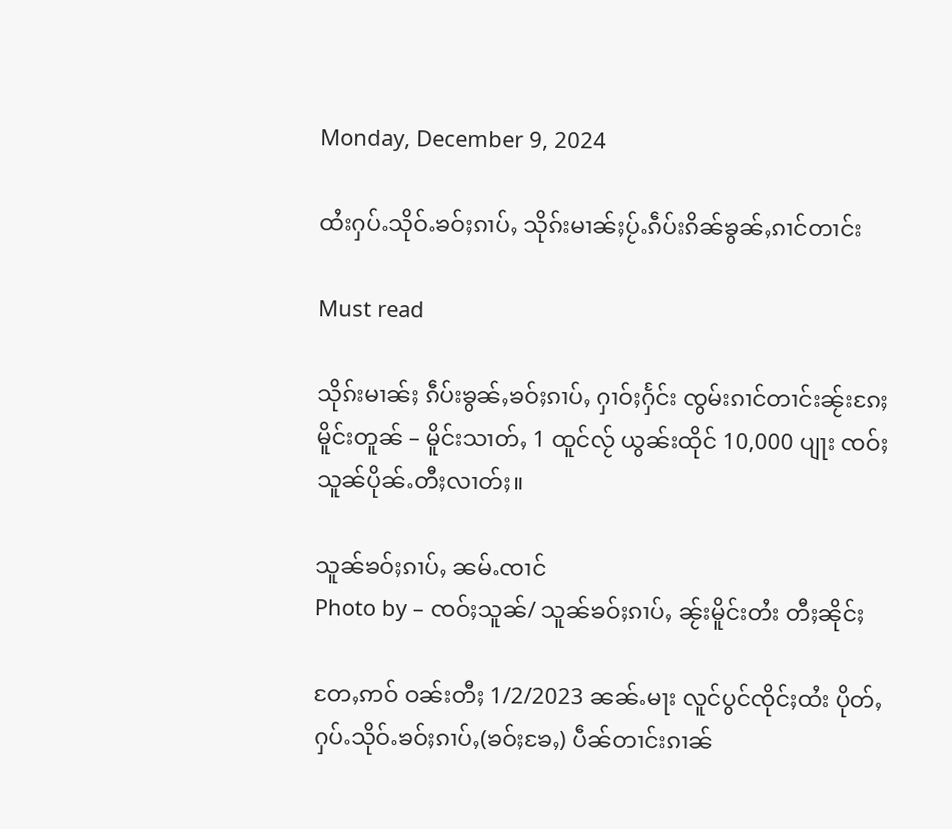Monday, December 9, 2024

ထႆးႁပ်ႉသိုဝ်ႉၶဝ်ႈၵၢပ်ႇ သိုၵ်းမၢၼ်ႈပႂ်ႉၵဵပ်းၵိၼ်ၶွၼ်ႇၵၢင်တၢင်း

Must read

သိုၵ်းမၢၼ်ႈ ၵဵပ်းၶွၼ်ႇၶဝ်ႈၵၢပ်ႇ ႁၢဝ်ႈႁႅင်း ၸွမ်းၵၢင်တၢင်းၼႂ်းၵႄႈ မိူင်းတူၼ် – မိူင်းသၢတ်ႇ 1 ထူင်လႂ် ယွၼ်းထိုင် 10,000 ပျႃး ၸဝ်ႈသူၼ်ပိုၼ်ႉတီႈလၢတ်ႈ။

သူၼ်ၶဝ်ႈၵၢပ်ႇ ၼမ်ႉၸၢင်
Photo by – ၸဝ်ႈသူၼ်/ သူၼ်ၶဝ်ႈၵၢပ်ႇ ၼႂ်းမိူင်းတႆး တီႈၼိုင်ႈ

တႄႇဢဝ် ဝၼ်းတီႈ 1/2/2023 ၼၼ်ႉမႃး လူင်ပွင်ၸိုင်ႈထႆး ပိုတ်ႇႁပ်ႉသိုဝ်ႉၶဝ်ႈၵၢပ်ႇ(ၶဝ်ႈၶႄႇ) ပဵၼ်တၢင်းၵၢၼ်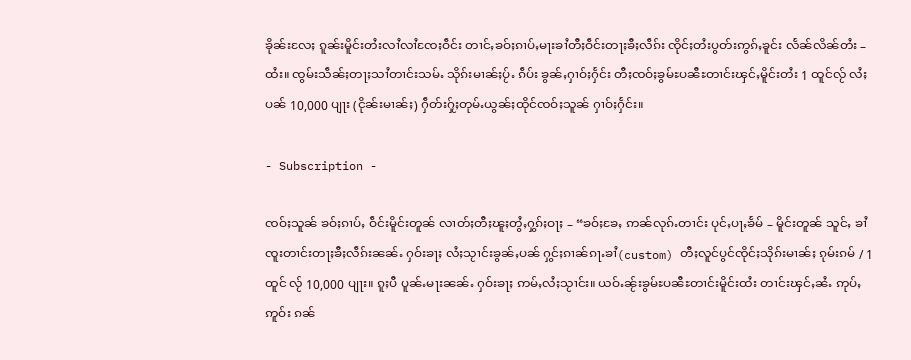ၶိုၼ်းလႄႈ ၵူၼ်းမိူင်းတႆးလၢႆလၢႆၸႄႈဝဵင်း တၢင်ႇၶဝ်ႈၵၢပ်ႇမႃးၶၢႆတီႈဝဵင်းတႃႈၶီႈလဵၵ်း ၸိုင်ႈတႆးပွတ်းဢွၵ်ႇၶူင်း လႅၼ်လိၼ်တႆး – ထႆး။ ၸွမ်းသဵၼ်ႈတႃႈသၢႆတၢင်းသမ်ႉ သိုၵ်းမၢၼ်ႈပႂ်ႉ ၵဵပ်း ၶွၼ်ႇႁၢဝ်ႈႁႅင်း တီႈၸဝ်ႈၶွမ်ႊပၼီႊတၢင်းၾင်ႇမိူင်းတႆး 1 ထူင်လႂ် လႆႈပၼ် 10,000 ပျႃး (ငိုၼ်းမၢၼ်ႈ) ႁဵတ်းႁႂ်ႈတုမ်ႉယွၼ်ႈထိုင်ၸဝ်ႈသူၼ် ႁၢဝ်ႈႁႅင်း။

- Subscription -

ၸဝ်ႈသူၼ် ၶဝ်ႈၵၢပ်ႇ ဝဵင်းမိူင်းတူၼ် လၢတ်ႈတီႈၽူႈတွႆႇႁွၵ်ႈဝႃႈ – “ၶဝ်ႈၶႄႇ ဢၼ်လုၵ်ႉတၢင်း ပုင်ႇပႃႇၶႅမ် – မိူင်းတူၼ် သူင်ႇ ၶၢႆၸူးတၢင်းတႃႈၶီႈလဵၵ်းၼၼ်ႉ ႁဝ်းၶႃႈ လႆႈသႂၢင်းၶွၼ်ႇပၼ် ႁွင်ႈၵၢၼ်ၵႃႉၶၢႆ(custom) တီႈလူင်ပွင်ၸိုင်ႈသိုၵ်းမၢၼ်ႈ ၵုမ်းၵမ် / 1 ထူင် လႂ် 10,000 ပျႃး။ ၵူႈပီ ပူၼ်ႉမႃးၼၼ်ႉ ႁဝ်းၶႃႈ ဢမ်ႇလႆႈသႂၢင်း။ ယဝ်ႉၼႂ်းၶွမ်ႊပၼီႊတၢင်းမိူင်းထႆး တၢင်းၾင်ႇၼႆႉ ဢုပ်ႇဢူဝ်း ၵၼ်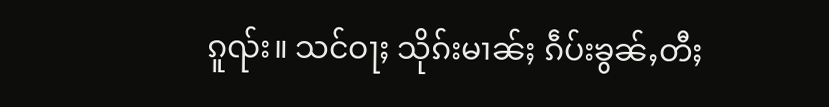ၵူၺ်း။ သင်ဝႃႈ သိုၵ်းမၢၼ်ႈ ၵဵပ်းၶွၼ်ႇတီႈ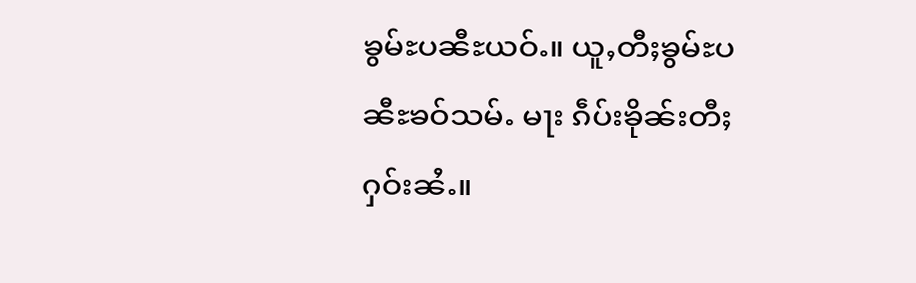ၶွမ်ႊပၼီႊယဝ်ႉ။ ယူႇတီႈၶွမ်ႊပၼီႊၶဝ်သမ်ႉ မႃး ၵဵပ်းၶိုၼ်းတီႈႁဝ်းၼႆႉ။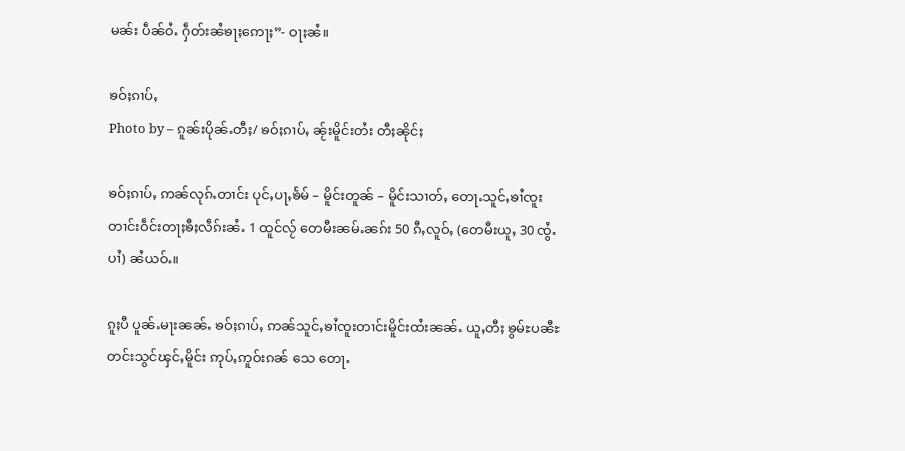မၼ်း ပဵၼ်ဝႆႉ ႁဵတ်းၼႆၶႃႈဢေႃႈ”- ဝႃႈၼႆ။

ၶဝ်ႈၵၢပ်ႇ
Photo by – ၵူၼ်းပိုၼ်ႉတီႈ/ ၶဝ်ႈၵၢပ်ႇ ၼႂ်းမိူင်းတႆး တီႈၼိုင်ႈ

ၶဝ်ႈၵၢပ်ႇ ဢၼ်လုၵ်ႉတၢင်း ပုင်ႇပႃႇၶႅမ် – မိူင်းတူၼ် – မိူင်းသၢတ်ႇ တေႃႉသူင်ႇၶၢႆၸူး တၢင်းဝဵင်းတႃႈၶီႈလဵၵ်းၼႆႉ 1 ထူင်လႂ် တေမီးၼမ်ႉၼၵ်း 50 ၵီႇလူဝ်ႇ (တေမီးယူႇ 30 ၸွႆႉပၢႆ) ၼႆယဝ်ႉ။

ၵူႈပီ ပူၼ်ႉမႃးၼၼ်ႉ ၶဝ်ႈၵၢပ်ႇ ဢၼ်သူင်ႇၶၢႆၸူးတၢင်းမိူင်းထႆးၼၼ်ႉ ယူႇတီႈ ၶွမ်ႊပၼီႊတင်းသွင်ၾင်ႇမိူင်း ဢုပ်ႇဢူဝ်းၵၼ် သေ တေႃႉ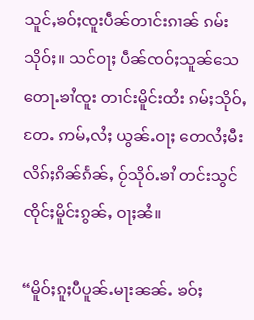သူင်ႇၶဝ်ႈၸူးပဵၼ်တၢင်းၵၢၼ် ၵမ်းသိုဝ်ႈ။ သင်ဝႃႈ ပဵၼ်ၸဝ်ႈသူၼ်သေ တေႃႉၶၢႆၸူး တၢင်းမိူင်းထႆး ၵမ်ႈသိုဝ်ႇတႄႉ ဢမ်ႇလႆႈ ယွၼ်ႉဝႃႈ တေလႆႈမီးလိၵ်ႈၵိၼ်ၵႅၼ်ႇ ဝႂ်သိုဝ်ႉၶၢႆ တင်းသွင်ၸိုင်ႈမိူင်းၵွၼ်ႇ ဝႃႈၼႆ။

“မိူဝ်ႈၵူႈပီပူၼ်ႉမႃးၼၼ်ႉ ၶဝ်ႈ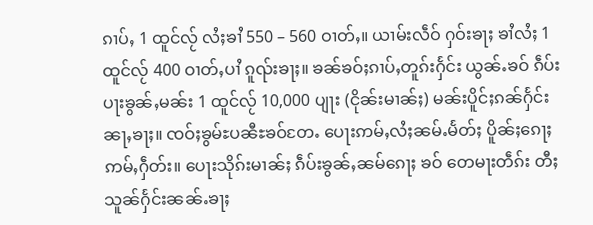ၵၢပ်ႇ 1 ထူင်လႂ် လႆႈၶၢႆ 550 – 560 ဝၢတ်ႇ။ ယၢမ်းလဵဝ် ႁဝ်းၶႃႈ ၶၢႆလႆႈ 1 ထူင်လႂ် 400 ဝၢတ်ႇပၢႆ ၵူၺ်းၶႃႈ။ ၶၼ်ၶဝ်ႈၵၢပ်ႇတူၵ်းႁႅင်း ယွၼ်ႉၶဝ် ၵဵပ်းပႃးၶွၼ်ႇမၼ်း 1 ထူင်လႂ် 10,000 ပျႃး (ငိုၼ်းမၢၼ်ႈ) မၼ်းပိူင်ႈၵၼ်ႁႅင်း ၼႃႇၶႃႈ။ ၸဝ်ႈၶွမ်ႊပၼီႊၶဝ်တႄႉ ပေႃးဢမ်ႇလႆႈၼမ်ႉမႅတ်ႈ ပိူၼ်ႈၵေႃႈ ဢမ်ႇႁဵတ်း။ ပေႃးသိုၵ်းမၢၼ်ႈ ၵဵပ်းၶွၼ်ႇၼမ်ၵေႃႈ ၶဝ် တေမႃးတဵၵ်း တီႈသူၼ်ႁႅင်းၼၼ်ႉၶႃႈ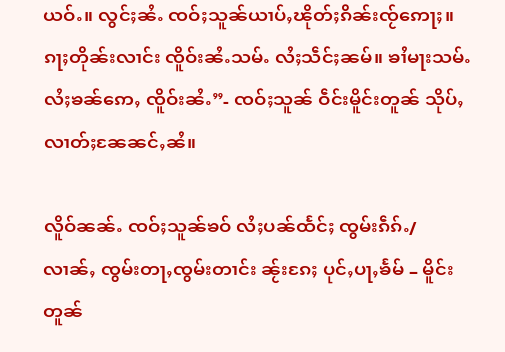ယဝ်ႉ။ လွင်ႈၼႆႉ ၸဝ်ႈသူၼ်ယၢပ်ႇၽိုတ်ႈၵိၼ်းၸႂ်ဢေႃႈ။ ၵႃႈတိုၼ်းလၢင်း ၸိူဝ်းၼႆႉသမ်ႉ လႆႈသဵင်ႈၼမ်။ ၶၢႆမႃးသမ်ႉ လႆႈၶၼ်ဢေႇ ၸိူဝ်းၼႆႉ”- ၸဝ်ႈသူၼ် ဝဵင်းမိူင်းတူၼ် သိုပ်ႇလၢတ်ႈၼႄၼင်ႇၼႆ။

လိူဝ်ၼၼ်ႉ ၸဝ်ႈသူၼ်ၶဝ် လႆႈပၼ်ထႅင်ႈ ၸွမ်းၵဵၵ်ႉ/ လၢၼ်ႇ ၸွမ်းတႃႇၸွမ်းတၢင်း ၼႂ်းၵႄႈ ပုင်ႇပႃႇၶႅမ် – မိူင်းတူၼ်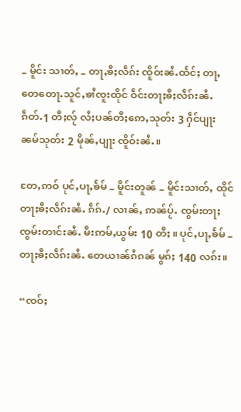– မိူင်း သၢတ်ႇ – တႃႇၶီႈလဵၵ်း ၸိူဝ်းၼႆႉထႅင်ႈ တႃႇတေတေႃႉသူင်ႇၶၢႆၸူးထိုင် ဝဵင်းတႃႈၶီႈလဵၵ်းၼႆႉ ၵဵတ်ႉ1 တီႈလႂ် လႆႈပၼ်တီႈဢေႇသုတ်း 3 ႁဵင်ပျႃး ၼမ်သုတ်း 2 မိုၼ်ႇပျႃး ၸိူဝ်းၼႆႉ။

တႄႇဢဝ် ပုင်ႇပႃႇၶႅမ် – မိူင်းတူၼ် – မိူင်းသၢတ်ႇ ထိုင် တႃႈၶီႈလဵၵ်းၼႆႉ ၵဵၵ်ႉ/ လၢၼ်ႇ ဢၼ်ပႂ်ႉ ၸွမ်းတႃႈၸွမ်းတၢင်းၼႆႉ မီးဢမ်ႇယွမ်း 10 တီႈ။ ပုင်ႇပႃႇၶႅမ် – တႃႈၶီႈလဵၵ်းၼႆႉ တေယၢၼ်ၵႆၵၼ် မွၵ်ႈ 140 လၵ်း။

“ၸဝ်ႈ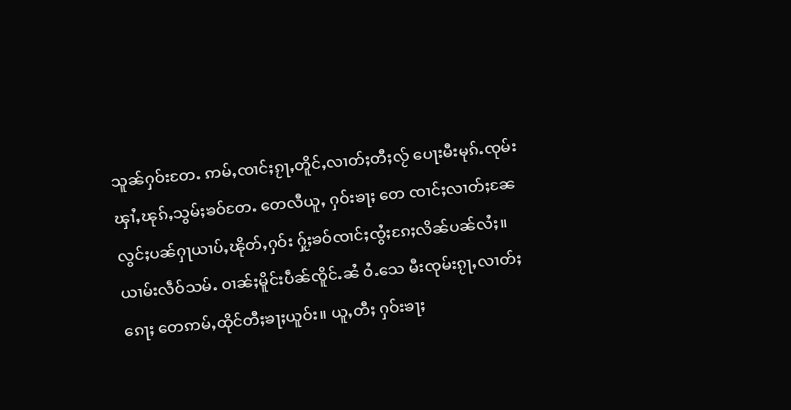သူၼ်ႁဝ်းတႄႉ ဢမ်ႇၸၢင်ႈၵႂႃႇတိူင်ႇလၢတ်ႈတီႈလႂ် ပေႃးမီးမုၵ်ႉၸုမ်း ၾၢႆႇၽုၵ်ႇသွမ်ႈၶဝ်တႄႉ တေလီယူႇ ႁဝ်းၶႃႈ တေ ၸၢင်ႈလၢတ်ႈၼႄ လွင်ႈပၼ်ႁႃယၢပ်ႇၽိုတ်ႇႁဝ်း ႁႂ်ႈၶဝ်ၸၢင်ႈၸွႆႈၵႄႈလိၼ်ပၼ်လႆႈ။ ယၢမ်းလဵဝ်သမ်ႉ ဝၢၼ်ႈမိူင်းပဵၼ်ၸိူင်ႉၼႆ ဝႆႉသေ မီးၸုမ်းၵႂႃႇလၢတ်ႈၵေႃႈ တေဢမ်ႇထိုင်တီႈၶႃႈယူဝ်း။ ယူႇတီႈ ႁဝ်းၶႃႈ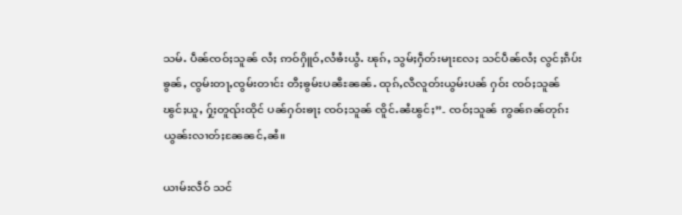သမ်ႉ ပဵၼ်ၸဝ်ႈသူၼ် လႆႈ ဢဝ်ႁိူဝ်ႇလႆၶႆးယွႆႉ ၽုၵ်ႇ သွမ်ႈႁဵတ်းမႃးလႄႈ သင်ပဵၼ်လႆႈ လွင်ႈၵဵပ်းၶွၼ်ႇ ၸွမ်းတႃႇၸွမ်းတၢင်း တီႈၶွမ်ႊပၼီႊၼၼ်ႉ ထုၵ်ႇလီလူတ်းယွမ်းပၼ် ႁဝ်း ၸဝ်ႈသူၼ်ၽွင်ႈယူႇ ႁႂ်ႈတူၺ်းထိုင် ပၼ်ႁဝ်းၶႃႈ ၸဝ်ႈသူၼ် ၸိူင်ႉၼႆၽွင်ႈ”- ၸဝ်ႈသူၼ် ဢွၼ်ၵၼ်တုၵ်းယွၼ်းလၢတ်ႈၼႄၼင်ႇၼႆ။

ယၢမ်းလဵဝ် သင်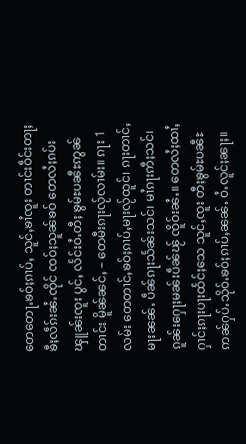တေတေႃႉၶဝ်ႈၵၢပ်ႇ သူင်ႇၶၢႆၸူး တၢင်းဝဵင်းတႃႈၶီႈလဵၵ်းၼႆႉၸိုင် ၸဝ်ႈသူၼ်ၶဝ် တေလႆႈၵပ်းၾူၼ်းၸူး ပွင်ႇ လႅင်းဝႆႉတီႈ ၶွမ်ႊပၼီႊဢွၼ်တၢင်း မိူၼ်ၼင်ႇ – တေမီးၵႃးလႂ်လၢမ်း။ ၵႃး 1 လမ်း တေတၢင်ႇၶဝ်ႈၵၢပ်ႇမႃးလႂ်ထူင်၊ ၵႃးတၢင်ႇ မႃးၼၼ်ႉ ပဵၼ်ၵႃးသႅၼ်းသင်၊ မၢႆၵႃးဢီႈသင်၊ ၵူၼ်းႁေႃႈမၼ်းပဵၼ်ၽႂ် ၸိူဝ်းၼႆႉ။ တေလႆႈထၢႆႇႁၢင်ႈၵႃးပႃးထႅင်ႈသေ သူင်ႇၸူး တီႈၶွမ်ႊပၼီႊဢၼ်ႁပ်ႉသိုဝ်ႉၶဝ်ႈၵၢပ်ႇၼၼ်ႉ ဝႆႉလူင်ႈၼႃႈ။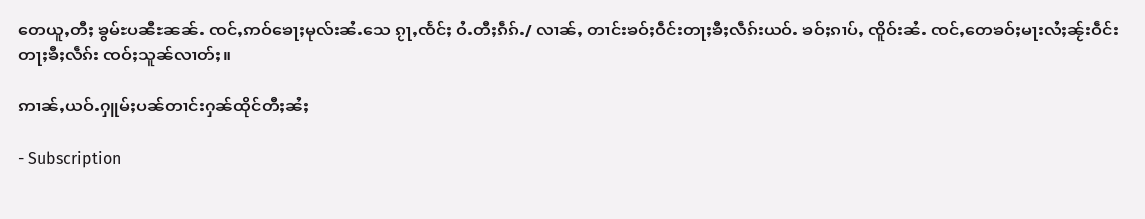တေယူႇတီႈ ၶွမ်ႊပၼီႊၼၼ်ႉ ၸင်ႇဢဝ်ၶေႃႈမုလ်းၼႆႉသေ ၵႂႃႇၸႅင်ႈ ဝႆႉတီႈၵဵၵ်ႉ/ လၢၼ်ႇ တၢင်းၶဝ်ႈဝဵင်းတႃႈၶီႈလဵၵ်းယဝ်ႉ ၶဝ်ႈၵၢပ်ႇ ၸိူဝ်းၼႆႉ ၸင်ႇတေၶဝ်ႈမႃးလႆႈၼႂ်းဝဵင်းတႃႈၶီႈလဵၵ်း ၸဝ်ႈသူၼ်လၢတ်ႈ။

ဢၢၼ်ႇယဝ်ႉႁူမ်ႈပၼ်တၢင်းႁၼ်ထိုင်တီႈၼႆႈ

- Subscription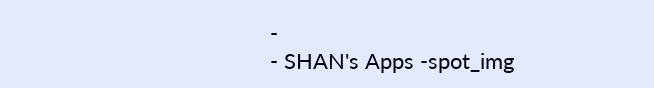-
- SHAN's Apps -spot_img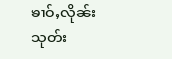ၶၢဝ်ႇလိုၼ်းသုတ်း